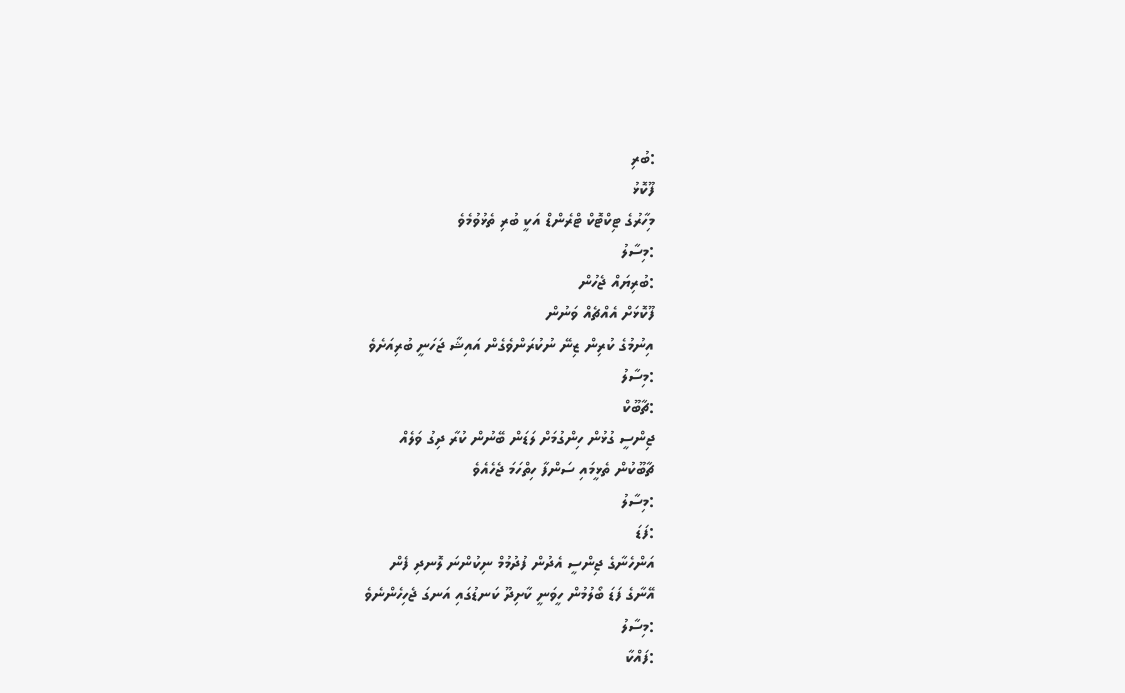:ބުރި
ފޫކޮޅު
މިހާރުގެ ޓިކްޓޮކް ޓްރެންޑް އަކީ ބުރި ތެޅުވުމެވެ
:މިސާލު
:ބުރިޔައް ޖެހުން
ފޫކޮޅަށް އެއްޗެއް ވަނުން
އިނުމުގެ ކުރިން ޒިނޭ ނުކުރަންވެގެން އައިޝާ ޖަހަނީ ބުރިއަށެވެ
:މިސާލު
:ޗާބޫކް
ޖިންސީ ގުޅުން ހިންގުމަށް ލަޑަން ބޭނުން ކުރާ ދިގު ވަލެއް
ޗާބޫކުން ތެޅީމައި ސަންފާ ހިތްހަމަ ޖެހެއެވެ
:މިސާލު
:ފަޑަ
އަންހެނާގެ ޖިންސީ އެދުން ފުދުމުމް ނިކުންނަ ލޮނދި ފެން
އޭނާގެ ފަޑަ ބޯލުމުން ހީވަނީ ކާށިދޫ ކަނޑުގައި އަނގަ ޖެހިހެންނެވެ
:މިސާލު
:ފައްކާ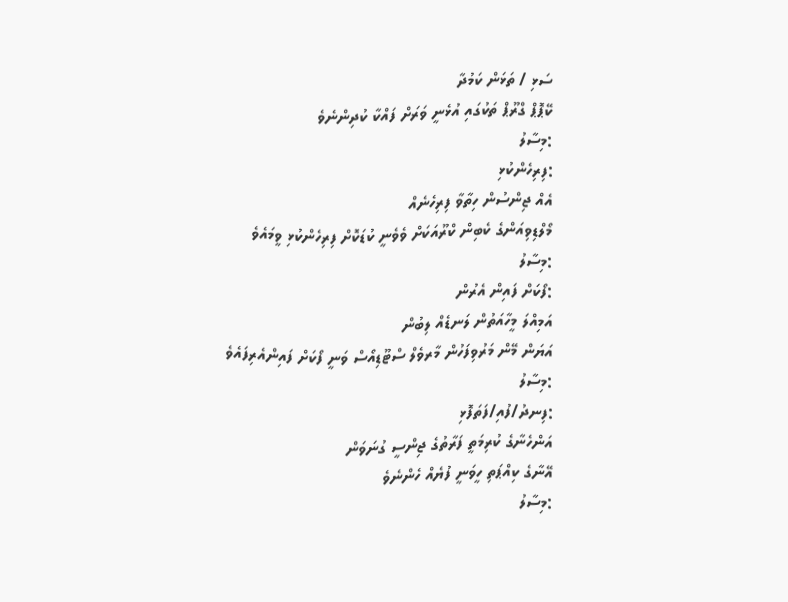ސަޅި / ތަޅަން ކަމުދާ
ކޭޕޮޕް ގްރޫޕް ތަކުގައި އުޅެނީ ވަރަށް ފައްކާ ކުދިންނެވެ
:މިސާލު
:ފިރިހެންކުޅި
އެއް ޖިންސުން ހިތާވާ ފިރިހެނެއް
މޯލްޑިވިއަންގެ ކެބިން ކްރޫއަކަށް ވެވެނީ ކުޑަކޮށް ފިރިހެންކުޅި ވީމައެވެ
:މިސާލު
:ފޯކަށް ފައިން އެރުން
އަމިއްލަ މީހާއަތުން ލަނޑެއް ލިބުން
އަޔަން މޭން މަރުވިފަހުން މާރވެލް ސްޓޫޑިއޯސް ވަނީ ފޯކަށް ފައިންއެރިފައެވެ
:މިސާލު
:ފިނދު/ފުއި/ފަތަފޮޅި
އަންހެނާގެ ކުރިމަތީ ފަރާތުގެ ޖިންސީ ގުނަވަން
އޭނާގެ ކިއްޕަތި ހީވަނީ ފުޔެއް ހެންނެވެ
:މިސާލު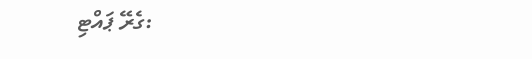:ގެރޭ ޕައްޓި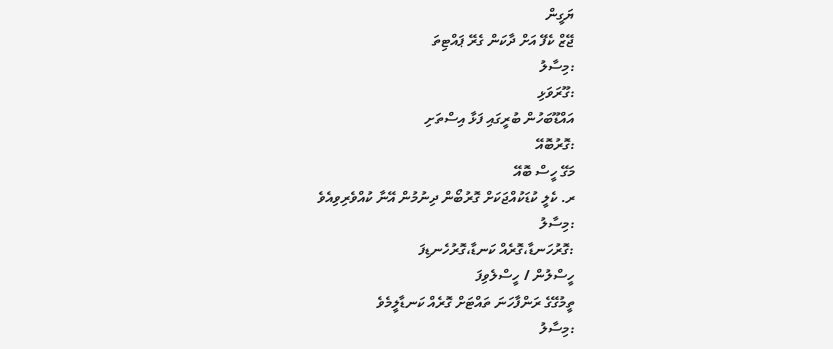ޔަގީން
ޖޭޒް ކެފޭ އަށް ދާކަން ގެރޭ ޕައްޓިތަ
:މިސާލު
:ގޫރަވަޅި
އައްޑޫބަހުން ބުރީގައި ފަޅާ އިސްތަށި
:ގޮރުބޮއޭ
މަގޭ ހީސް ބޮއޭ
ރ. ކެލީ ކުޑަކުއްޖަކަށް ގޮރުބޯން ދިނުމުން އޭނާ ކުއްވެރިވިއެވެ
:މިސާލު
:ގޮރުހަނޑާ،ގޮރެއް ކަނޑާ،ގޮރުހެނޑިފަ
ހީސްލުން / ހީސްލެވިފަ
ތީމުގޭގެ ރަންފާހަނަ ތައްޓަށް ގޮރެއް ކަނޑާލީމެވެ
:މިސާލު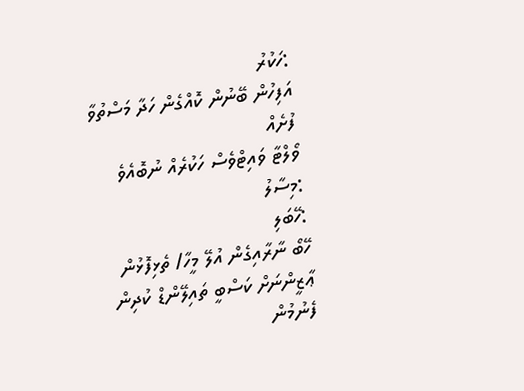:ހަކުރު
އަފިހުން ބޭނުން ކޮއްގެން ހަދާ މަސްތުވާ ފުށެއް
ވޯލްޓާ ވައިޓްވެސް ހަކުރެއް ނުބޮއެވެ
:މިސާލު
:ހޭބަލި
ހޭބޯ ނާރާއިގެން އުލޭ މީހާ/ ތެޅިފޮޅުން
ޢާޒީންނަށް ކަސްބީ ތައިލޭންޑް ކުދިން ފެނުމުން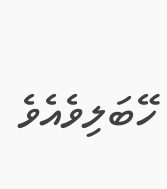ހޭބަލިވެއެވެ